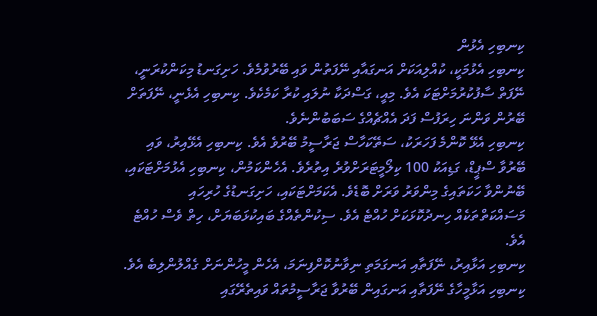ކިނބިހި އެޅުން
ކިނބިހި އެޅުމަކީ، ކުއްލިއަކަށް އަނގައާއި ނޭފަތުން ވައި ބޭރުވުމެވެ. ހަށިގަނޑު މިކަންކުރަނީ، ނޭފަތް ސާފުކުރުމަށްޓަކަ އެވެ. މިއީ، ގަސްދަކާ ނުލައި ކުރާ ކަމެކެވެ. ކިނބިހި އެޅެނީ، ނޭފަތަށް ބޭރުން ވަންނަ ހިރަފުސް ފަދަ އެއްޗެއްގެ ސަބަބުންނެވެ.
ކިނބިހި އެޅޭ ކޮންމެ ފަހަރަކު، ސަތޭކަހާސް ޖަރާސީމު ބޭރުވެ އެވެ. ކިނބިހި އެޅޭއިރު، ވައި ބޭރުވާ ސްޕީޑް، ގަޑިއަކު 100 ކިލޯމީޓަރަށްވުރެ އިތުރެވެ. އެހެންކަމުން، ކިނބިހި އެޅުމަށްޓަކައި، ބޭނުންވާ ހަކަތައިގެ މިންވަރު ވަރަށް ބޮޑެވެ. އެކަމަށްޓަކައި، ހަށިގަނޑުގެ ހުރިހައި މަސައްކަތްތަކެއް ހިނދުކޮޅަކަށް ހުއްޓެ އެވެ. ސިކުންތެއްގެ ބައިކުޅަބަޔަށް، ހިތް ވެސް ހުއްޓެ އެވެ.
ކިނބިހި އަޅާއިރު، ނޭފަތާއި އަނގަމަތި ނިވާނުކޮށްފިނަމަ، އެހެން މީހުންނަށް ގެއްލުންލިބެ އެވެ. ކިނބިހި އަޅާމީހާގެ ނޭފަތާއި އަނގައިން ބޭރުވާ ޖަރާސީމުތައް ވައިތެރޭގައި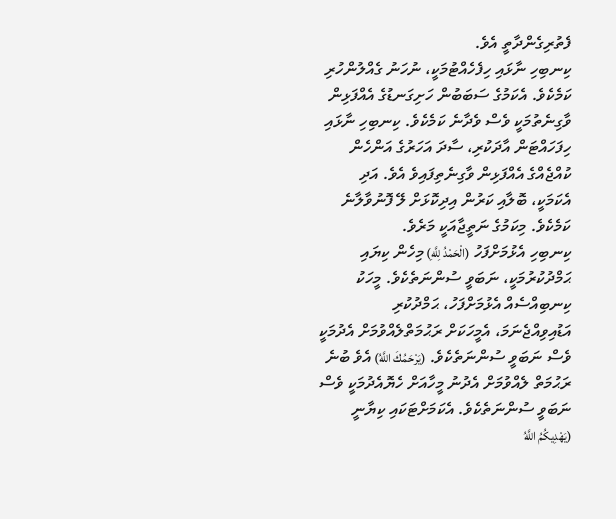ފެތުރިގެންދާތީ އެވެ.
ކިނބިހި ނާޅައި ހިފެހެއްޓުމަކީ، ނުހަނު ގެއްލުންހުރި ކަމެކެވެ. އެކަމުގެ ސަބަބުން ހަށިގަނޑުގެ އެއްފަޅިން ވާގިނެތުމަކީ ވެސް ވެދާނެ ކަމެކެވެ. ކިނބިހި ނާޅައި ހިފަހައްޓަން އާދަކުރި، ސާދަ އަހަރުގެ އަންހެން ކުއްޖެއްގެ އެއްފަޅިން ވާގިނެތިފައިވެ އެވެ. އަދި އެކަމަކީ، ބޮލާއި ކަރުން އިދިކޮޅަށް ލޭ ފޮނުވާލާނެ ކަމެކެވެ. މިކަމުގެ ނަތީޖާއަކީ މަރެވެ.
ކިނބިހި އެޅުމަށްފަހު (الْحَمْدُ لِلَّهِ) މިހެން ކިޔައި ޙަމްދުކުރުމަކީ، ނަބަވީ ސުންނަތެކެވެ. މީހަކު ކިނބިއްސެއް އެޅުމަށްފަހު، ޙަމްދުކުރި އަޑުއިވިއްޖެނަމަ، އެމީހަކަށް ރަޙުމަތްލެއްވުމަށް އެދުމަކީ ވެސް ނަބަވީ ސުންނަތެކެވެ. (يَرْحَمُكَ اللَّهُ) އެވެ ބުނެ ރަޙުމަތް ލެއްވުމަށް އެދުނު މީހާއަށް ހެޔޮއެދުމަކީ ވެސް ނަބަވީ ސުންނަތެކެވެ. އެކަމަށްޓަކައި ކިޔާނީ (يَهْدِيكُمُ اللَّهُ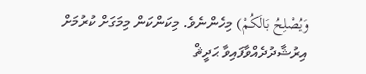وَيُصْلِحُ بَالَكُمْ) މިހެންނެވެ. މިކަންކަން މިމަގަށް ކުރުމަށް އިރުޝާދުދެއްވާފައިވާ ޙަދީޘް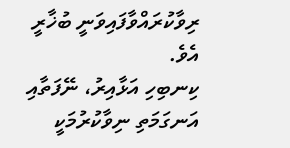ރިވާކުރައްވާފައިވަނީ ބުޚާރީ އެވެ.
ކިނބިހި އަޅާއިރު، ނޭފަތާއި އަނގަމަތި ނިވާކުރުމަކީ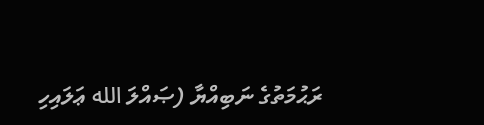ރަޙުމަތުގެ ނަބިއްޔާ (ޞައްލަ الله ޢަލައިހި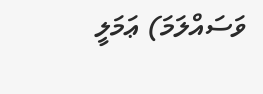ވަސައްލަމަ) ޢަމަލީ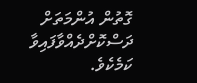ގޮތުން އުންމަތަށް ދަސްކޮށްދެއްވާފައިވާ ކަމެކެވެ.